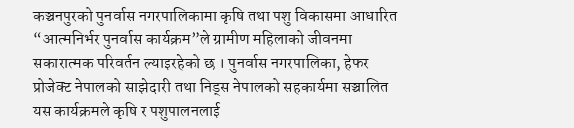कञ्चनपुरको पुनर्वास नगरपालिकामा कृषि तथा पशु विकासमा आधारित “आत्मनिर्भर पुनर्वास कार्यक्रम”ले ग्रामीण महिलाको जीवनमा सकारात्मक परिवर्तन ल्याइरहेको छ । पुनर्वास नगरपालिका, हेफर प्रोजेक्ट नेपालको साझेदारी तथा निड्स नेपालको सहकार्यमा सञ्चालित यस कार्यक्रमले कृषि र पशुपालनलाई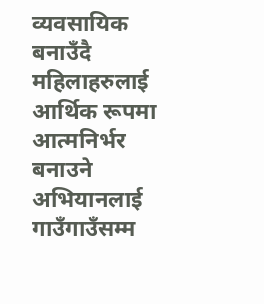व्यवसायिक बनाउँदै महिलाहरुलाई आर्थिक रूपमा आत्मनिर्भर बनाउने अभियानलाई गाउँगाउँसम्म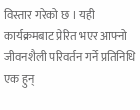विस्तार गरेको छ । यही कार्यक्रमबाट प्रेरित भएर आफ्नो जीवनशैली परिवर्तन गर्ने प्रतिनिधि एक हुन्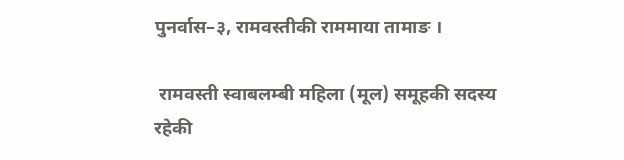पुनर्वास–३, रामवस्तीकी राममाया तामाङ ।

 रामवस्ती स्वाबलम्बी महिला (मूल) समूहकी सदस्य रहेकी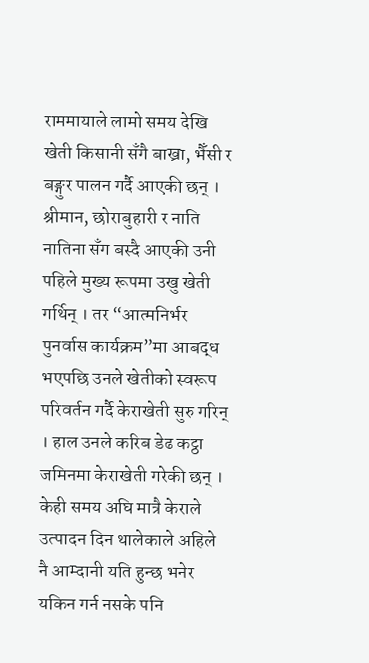राममायाले लामो समय देखि खेती किसानी सँगै बाख्रा, भैँसी र बङ्गुर पालन गर्दै आएकी छन् । श्रीमान, छोराबुहारी र नाति नातिना सँग बस्दै आएकी उनी पहिले मुख्य रूपमा उखु खेती गर्थिन् । तर “आत्मनिर्भर पुनर्वास कार्यक्रम”मा आबद्ध भएपछि उनले खेतीको स्वरूप परिवर्तन गर्दै केराखेती सुरु गरिन् । हाल उनले करिब डेढ कट्ठा जमिनमा केराखेती गरेकी छन् । केही समय अघि मात्रै केराले उत्पादन दिन थालेकाले अहिले नै आम्दानी यति हुन्छ भनेर यकिन गर्न नसके पनि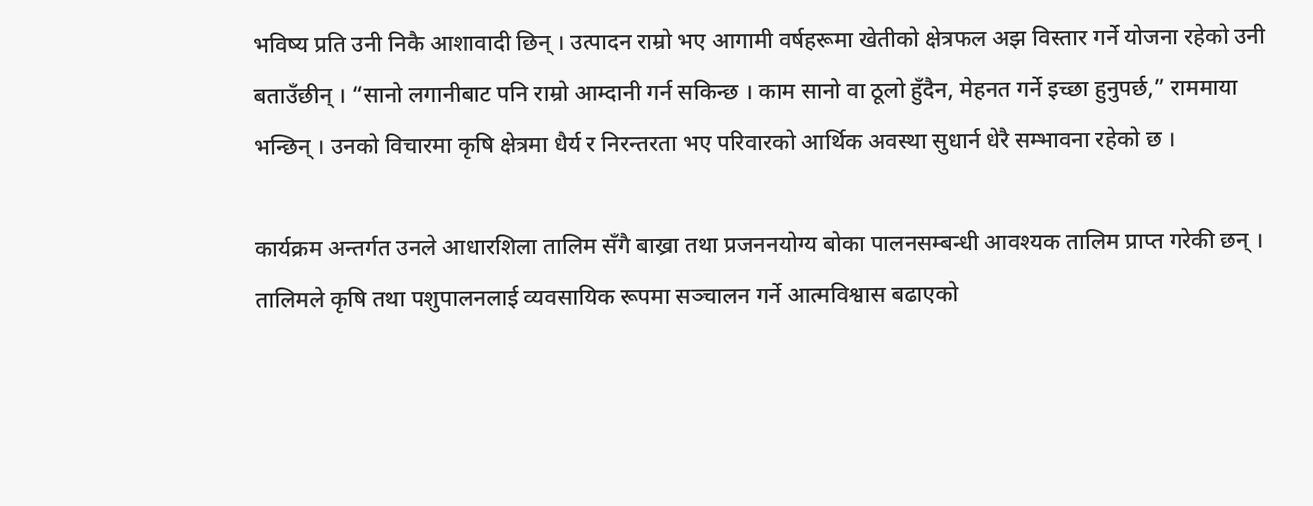भविष्य प्रति उनी निकै आशावादी छिन् । उत्पादन राम्रो भए आगामी वर्षहरूमा खेतीको क्षेत्रफल अझ विस्तार गर्ने योजना रहेको उनी बताउँछीन् । “सानो लगानीबाट पनि राम्रो आम्दानी गर्न सकिन्छ । काम सानो वा ठूलो हुँदैन, मेहनत गर्ने इच्छा हुनुपर्छ,” राममाया भन्छिन् । उनको विचारमा कृषि क्षेत्रमा धैर्य र निरन्तरता भए परिवारको आर्थिक अवस्था सुधार्न धेरै सम्भावना रहेको छ ।

कार्यक्रम अन्तर्गत उनले आधारशिला तालिम सँगै बाख्रा तथा प्रजननयोग्य बोका पालनसम्बन्धी आवश्यक तालिम प्राप्त गरेकी छन् । तालिमले कृषि तथा पशुपालनलाई व्यवसायिक रूपमा सञ्चालन गर्ने आत्मविश्वास बढाएको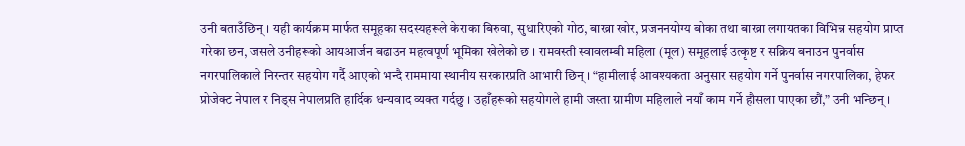उनी बताउँछिन् । यही कार्यक्रम मार्फत समूहका सदस्यहरूले केराका बिरुवा, सुधारिएको गोठ, बाख्रा खोर, प्रजननयोग्य बोका तथा बाख्रा लगायतका विभिन्न सहयोग प्राप्त गरेका छन, जसले उनीहरूको आयआर्जन बढाउन महत्वपूर्ण भूमिका खेलेको छ । रामवस्ती स्वावलम्बी महिला (मूल) समूहलाई उत्कृष्ट र सक्रिय बनाउन पुनर्वास नगरपालिकाले निरन्तर सहयोग गर्दै आएको भन्दै राममाया स्थानीय सरकारप्रति आभारी छिन् । “हामीलाई आवश्यकता अनुसार सहयोग गर्ने पुनर्वास नगरपालिका, हेफर प्रोजेक्ट नेपाल र निड्स नेपालप्रति हार्दिक धन्यवाद व्यक्त गर्दछु । उहाँहरूको सहयोगले हामी जस्ता ग्रामीण महिलाले नयाँ काम गर्ने हौसला पाएका छौं,” उनी भन्छिन् ।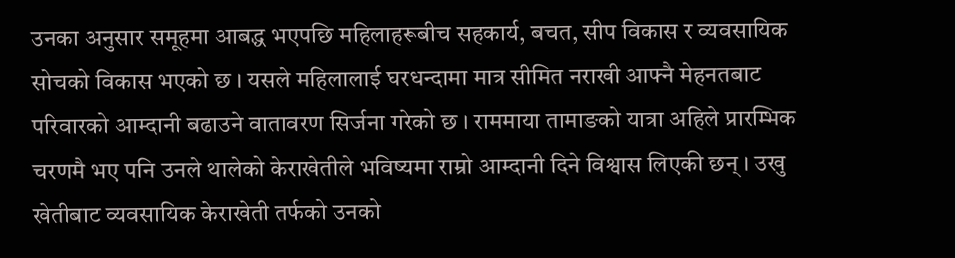उनका अनुसार समूहमा आबद्ध भएपछि महिलाहरूबीच सहकार्य, बचत, सीप विकास र व्यवसायिक सोचको विकास भएको छ । यसले महिलालाई घरधन्दामा मात्र सीमित नराखी आफ्नै मेहनतबाट परिवारको आम्दानी बढाउने वातावरण सिर्जना गरेको छ । राममाया तामाङको यात्रा अहिले प्रारम्भिक चरणमै भए पनि उनले थालेको केराखेतीले भविष्यमा राम्रो आम्दानी दिने विश्वास लिएकी छन् । उखु खेतीबाट व्यवसायिक केराखेती तर्फको उनको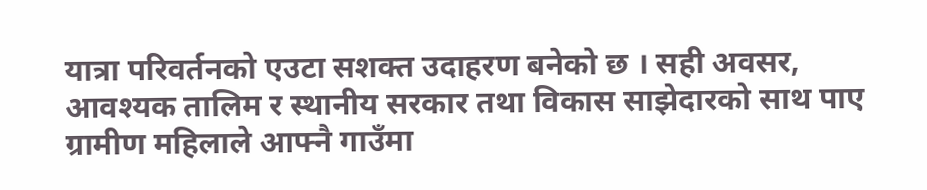यात्रा परिवर्तनको एउटा सशक्त उदाहरण बनेको छ । सही अवसर, आवश्यक तालिम र स्थानीय सरकार तथा विकास साझेदारको साथ पाए ग्रामीण महिलाले आफ्नै गाउँमा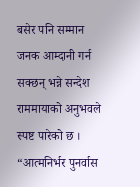बसेर पनि सम्मान जनक आम्दानी गर्न सक्छन् भन्ने सन्देश राममायाको अनुभवले स्पष्ट पारेको छ । “आत्मनिर्भर पुनर्वास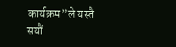कार्यक्रम”ले यस्तै सयौं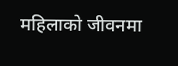महिलाको जीवनमा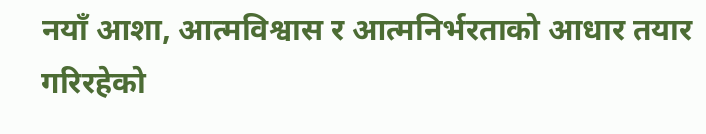नयाँ आशा, आत्मविश्वास र आत्मनिर्भरताको आधार तयार गरिरहेको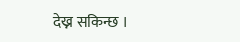देख्न सकिन्छ ।